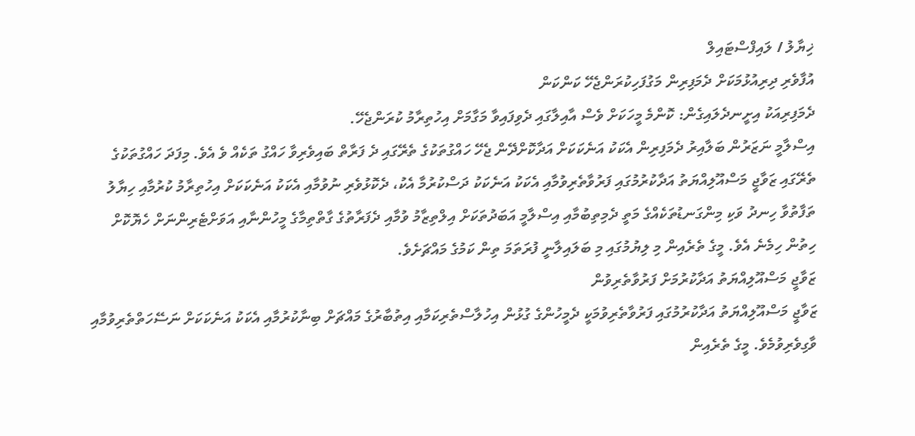ޚިޔާލު / ލައިފްސްޓައިލް
އުފާވެރި ދިރިއުޅުމަކަށް ދެމަފިރިން މަގުފަހިކުރަންޖެހޭ ކަންކަން
ދެމަފިރިއަކު އިށީނދެލައިގެން: ކޮންމެ މީހަކަށް ވެސް އާއިލާގައި ދެވިފައިވާ މަގާމަށް އިހުތިރާމު ކުރަންޖެހޭ.
އިސްލާމީ ނަޒަރުން ބަލާއިރު ދެމަފިރިން އެކަކު އަނެކަކަށް އަދާކޮށްދޭން ޖެހޭ ހައްގުތަކުގެ ތެރޭގައި ދެ ފަރާތް ބައިވެރިވާ ހައްގު ތަކެއް ވެ އެވެ. މިފަދަ ހައްގުތަކުގެ ތެރޭގައި ޒަވާޖީ މަސްއޫލިއްޔަތު އަދާކުރުމުގައި ފަރުވާތެރިވުމާއި އެކަކު އަނެކަކު ދަސްކުރުމާ އެކު، ދެކޮޅުވެރި ނުވުމާއި އެކަކު އަނެކަކަށް އިހުތިރާމު ކުރުމާއި ހިޔާލު ތަފާތުވާ ހިނދު ވަކި މިންގަނޑުތަކެއްގެ މަތީ ދެމިތިބުމާއި އިސްލާމީ އަބަދުތަކަށް އިލްތިޒާމު ވުމާއި ދެފަރާތުގެ ގާތްތިމާގެ މީހުންނާއި އަވަށްޓެރިންނަށް ހެޔޮކޮށް ހިތުން ހިމެނެ އެވެ. މީގެ ތެރެއިން މި ލިޔުމުގައި މި ބަލައިލާނީ ފުރަތަމަ ތިން ކަމުގެ މައްޗަށެވެ.
ޒަވާޖީ މަސްއޫލިއްޔަތު އަދާކުރުމަށް ފަރުވާތެރިވުން
ޒަވާޖީ މަސްއޫލިއްޔަތު އަދާކުރުމުގައި ފަރުވާތެރިވުމަކީ ދެމީހުންގެ ގުޅުން އިހުލާސްތެރިކަމާއި އިތުބާރުގެ މައްޗަށް ބިނާކުރުމާއި އެކަކު އަނެކަކަށް ނަސޭހަތްތެރިވުމާއި ވާގިވެރިވުމެވެ. މީގެ ތެރެއިން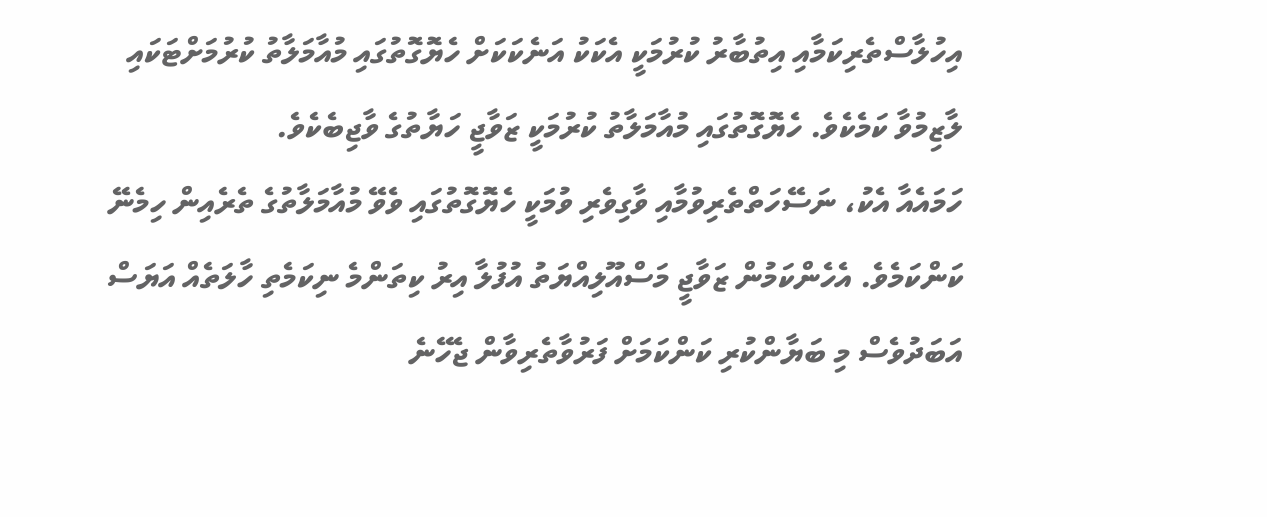އިހުލާސްތެރިކަމާއި އިތުބާރު ކުރުމަކީ އެކަކު އަނެކަކަށް ހެޔޮގޮތުގައި މުއާމަލާތު ކުރުމަށްޓަކައި ލާޒިމުވާ ކަމެކެވެ. ހެޔޮގޮތުގައި މުއާމަލާތު ކުރުމަކީ ޒަވާޖީ ހަޔާތުގެ ވާޖިބެކެވެ.
ހަމައެއާ އެކު، ނަސޭހަތްތެރިވުމާއި ވާގިވެރި ވުމަކީ ހެޔޮގޮތުގައި ވެވޭ މުއާމަލާތުގެ ތެރެއިން ހިމެނޭ ކަންކަމެވެ. އެހެންކަމުން ޒަވާޖީ މަސްއޫލިއްޔަތު އުފުލާ އިރު ކިތަންމެ ނިކަމެތި ހާލަތެއް އަޔަސް އަބަދުވެސް މި ބަޔާންކުރި ކަންކަމަށް ފަރުވާތެރިވާން ޖެހޭނެ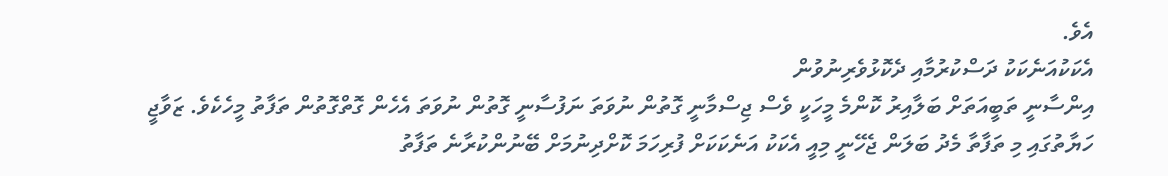އެވެ.
އެކަކުއަނެކަކު ދަސްކުރުމާއި ދެކޮޅުވެރިނުވުން
އިންސާނީ ތަބީއަތަށް ބަލާއިރު ކޮންމެ މީހަކީ ވެސް ޖިސްމާނީ ގޮތުން ނުވަތަ ނަފުސާނީ ގޮތުން ނުވަތަ އެހެން ގޮތްގޮތުން ތަފާތު މީހެކެވެ. ޒަވާޖީ ހަޔާތުގައި މި ތަފާތާ މެދު ބަލަން ޖެހޭނީ މިއީ އެކަކު އަނެކަކަށް ފުރިހަމަ ކޮށްދިނުމަށް ބޭނުންކުރާނެ ތަފާތު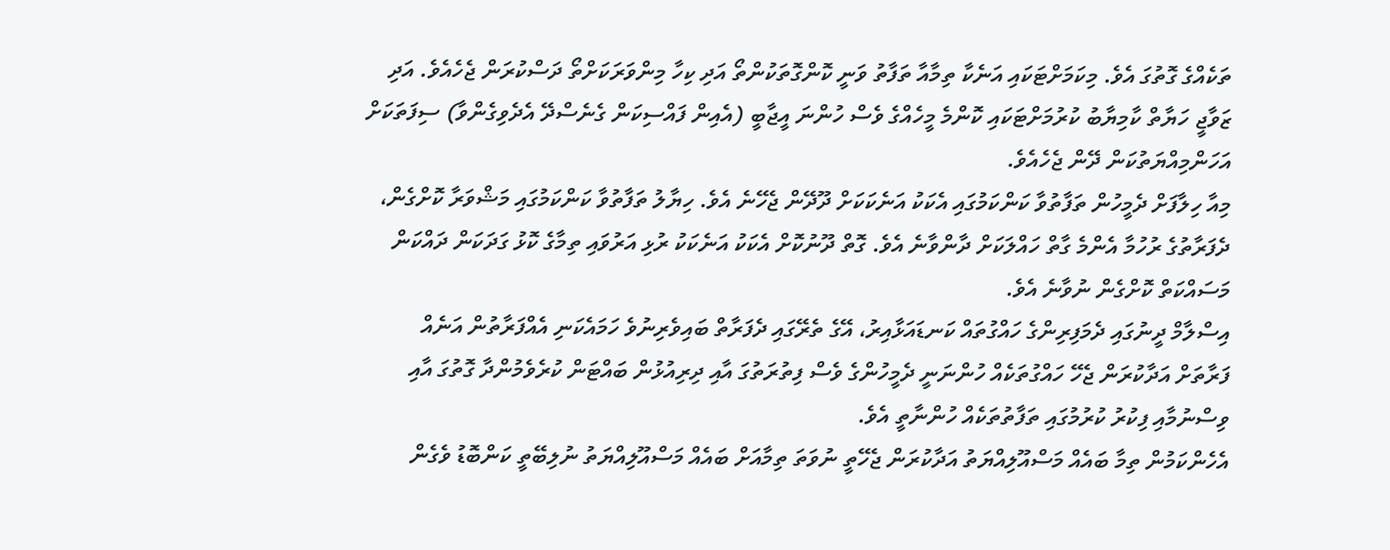ތަކެއްގެ ގޮތުގަ އެވެ. މިކަމަށްޓަކައި އަނެކާ ތިމާއާ ތަފާތު ވަނީ ކޮންގޮތަކުންތޯ އަދި ކިހާ މިންވަރަކަށްތޯ ދަސްކުރަން ޖެހެއެވެ. އަދި ޒަވާޖީ ހަޔާތް ކާމިޔާބު ކުރުމަށްޓަކައި ކޮންމެ މީހެއްގެ ވެސް ހުންނަ އީޖާބީ (އެއިން ފައްސިކަން ގެނެސްދޭ އެދެވިގެންވާ) ސިފަތަކަށް އަހަންމިއްޔަތުކަން ދޭން ޖެހެއެވެ.
މިއާ ހިލާފަށް ދެމީހުން ތަފާތުވާ ކަންކަމުގައި އެކަކު އަނެކަކަށް ދޫދޭން ޖެހޭނެ އެވެ. ހިޔާލު ތަފާތުވާ ކަންކަމުގައި މަޝްވަރާ ކޮށްގެން، ދެފަރާތުގެ ރުހުމާ އެންމެ ގާތް ހައްލަކަށް ދާންވާނެ އެވެ. ގޮތް ދޫނުކޮށް އެކަކު އަނެކަކު ރުޅި އަރުވައި ތިމާގެ ކޮޅު ގަދަކަން ދައްކަން މަސައްކަތް ކޮށްގެން ނުވާނެ އެވެ.
އިސްލާމް ދީނުގައި ދެމަފިރިންގެ ހައްގުތައް ކަނޑައަޅާއިރު، އޭގެ ތެރޭގައި ދެފަރާތް ބައިވެރިނުވެ ހަމައެކަނި އެއްފަރާތުން އަނެއް ފަރާތަށް އަދާކުރަން ޖެހޭ ހައްގުތަކެއް ހުންނަނީ ދެމީހުންގެ ވެސް ފިތުރަތުގަ އާއި ދިރިއުޅުން ބައްޓަން ކުރެވެމުންދާ ގޮތުގަ އާއި ވިސްނުމާއި ފިކުރު ކުރުމުގައި ތަފާތުތަކެއް ހުންނާތީ އެވެ.
އެހެންކަމުން ތިމާ ބައެއް މަސްއޫލިއްޔަތު އަދާކުރަން ޖެހޭތީ ނުވަތަ ތިމާއަށް ބައެއް މަސްއޫލިއްޔަތު ނުލިބޭތީ ކަންބޮޑު ވެގެން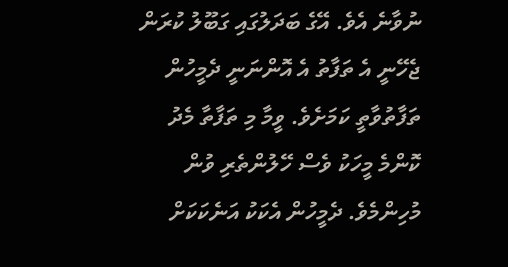ނުވާނެ އެވެ. އޭގެ ބަދަލުގައި ގަބޫލު ކުރަން ޖެހޭނީ އެ ތަފާތު އެ އޮންނަނީ ދެމީހުން ތަފާތުވާތީ ކަމަށެވެ. ވީމާ މި ތަފާތާ މެދު ކޮންމެ މީހަކު ވެސް ހޭލުންތެރި ވުން މުހިންމެވެ. ދެމީހުން އެކަކު އަނެކަކަށް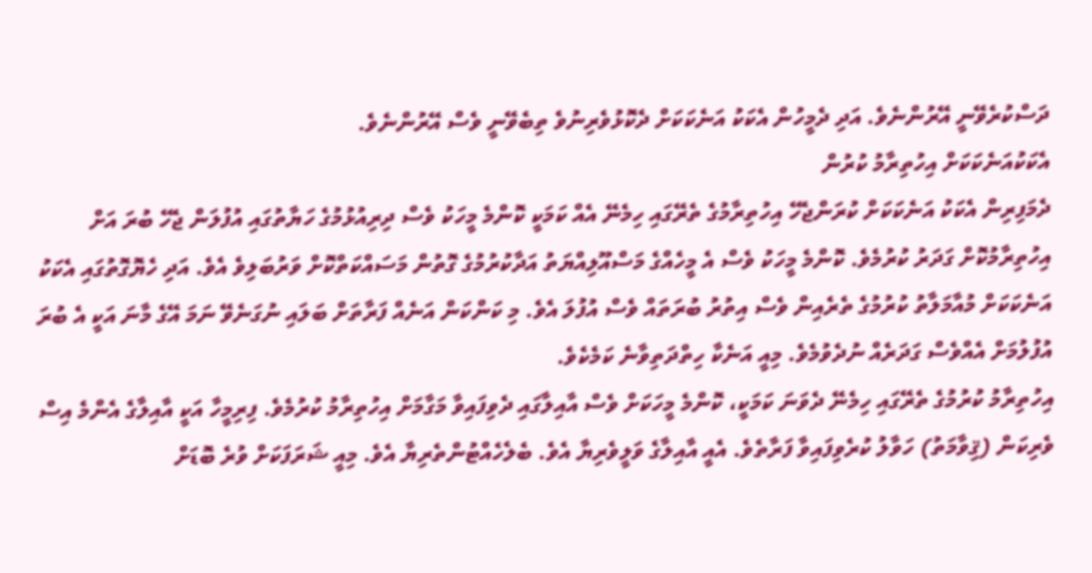ދަސްކުރެވޭނީ އޭރުންނެވެ. އަދި ދެމީހުން އެކަކު އަނެކަކަށް ދެކޮޅުވެރިނުވެ ތިބެވޭނީ ވެސް އޭރުންނެވެ.
އެކަކުއަނެކަކަށް އިހުތިރާމު ކުރުން
ދެމަފިރިން އެކަކު އަނެކަކަށް ކުރަންޖެހޭ އިހުތިރާމުގެ ތެރޭގައި ހިމެނޭ އެއް ކަމަކީ ކޮންމެ މީހަކު ވެސް ދިރިއުޅުމުގެ ހަޔާތުގައި އުފުލަން ޖެހޭ ބުރަ އަށް އިހުތިރާމުކޮށް ގަދަރު ކުރުމެވެ. ކޮންމެ މީހަކު ވެސް އެ މީހެއްގެ މަސްއޫލިއްޔަތު އަދާކުރުމުގެ ގޮތުން މަސައްކަތްކޮށް ވަރުބަލިވެ އެވެ. އަދި ހެޔޮގޮތުގައި އެކަކު އަނެކަކަށް މުއާމަލާތު ކުރުމުގެ ތެރެއިން ވެސް އިތުރު ބުރަތައް ވެސް އުފުލަ އެވެ. މި ކަންކަން އަނެއް ފަރާތަށް ބަލައި ނުގަނެވޭ ނަމަ އޭގެ މާނަ އަކީ އެ ބުރަ އުފުލުމަށް އެއްވެސް ގަދަރެއް ނުދެވުމެވެ. މިއީ އަނެކާ ހިތްދަތިވާނެ ކަމެކެވެ.
އިހުތިރާމު ކުރުމުގެ ތެރޭގައި ހިމެނޭ ދެވަނަ ކަމަކީ، ކޮންމެ މީހަކަށް ވެސް އާއިލާގައި ދެވިފައިވާ މަގާމަށް އިހުތިރާމު ކުރުމެވެ. ފިރިމީހާ އަކީ އާއިލާގެ އެންމެ އިސް ވެރިކަން (ޤިވާމަތު) ހަވާލު ކުރެވިފައިވާ ފަރާތެވެ. އެއީ އާއިލާގެ ވަލީވެރިޔާ އެވެ. ބެލެހެއްޓުންތެރިޔާ އެވެ. މިއީ ޝަރަފަކަށް ވުރެ ބޮޑަށް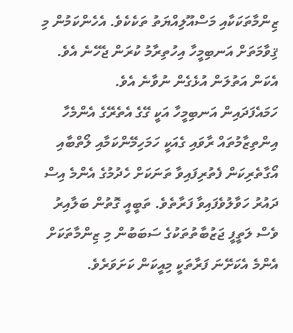ޒިންމާތަކަކާއި މަސްއޫލިއްޔަތު ތަކެކެވެ. އެހެންކަމުން މި ޤިވާމަތަށް އަނބިމީހާ އިހުތިރާމު ކުރަން ޖެހޭނެ އެވެ. އެކަން އަތުލަން އުޅެގެން ނުވާނެ އެވެ.
ހަމައެފަދައިން އަނބިމީހާ އަކީ ގޭގެ އެތެރޭގެ އެންމެހާ އިންތިޒާމުތައް ރާވައި ގެއަކީ ހަމަހިމޭންކަމާއި ލޯތްބާއި އޯގާތެރިކަން ފެތުރިފައިވާ ތަނަކަށް ހެދުމުގެ އެންމެ އިސް ދައުރު ހަވާލުވެފައިވާ ފަރާތެވެ. ތަބީއީ ގޮތުން ބަލާއިރު ވެސް ލަތީފީ ޖަޒުބާތުތަކުގެ ސަބަބުން މި ޒިންމާތަކަށް އެންމެ އެކަށޭނަ ފަރާތަކީ މިއީކަން ކަށަވަރެވެ.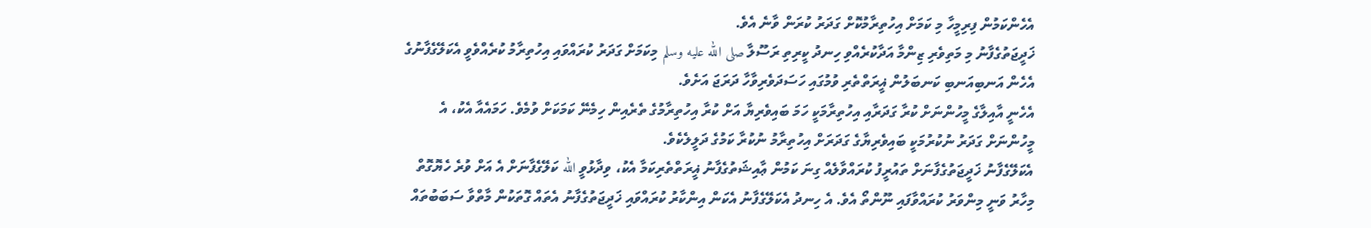އެހެންކަމުން ފިރިމީހާ މި ކަމަށް އިހުތިރާމުކޮށް ގަދަރު ކުރަން ވާނެ އެވެ.
ޚަދީޖަތުގެފާނު މި މަތިވެރި ޒިންމާ އަދާކުރެއްވި ހިނދު ކީރިތި ރަސޫލާ صلى الله عليه وسلم މިކަމަށް ގަދަރު ކުރައްވައި އިހުތިރާމު ކުރެއްވެވީ އެކަލޭގެފާނުގެ އެހެން އަނބިއަނބި ކަނބަލުން ޣީރަތްތެރި ވުމުގައި ހަސަދަވެރިވާހާ ދަރަޖަ އަށެވެ.
އެހެނީ އާއިލާގެ މީހުންނަށް ކުރާ ގަދަރާއި އިހުތިރާމަކީ ހަމަ ބައިވެރިޔާ އަށް ކުރާ އިހުތިރާމުގެ ތެރެއިން ހިމެނޭ ކަމަކަށް ވުމެވެ. ހަމައެއާ އެކު، އެ މީހުންނަށް ގަދަރު ނުކުރުމަކީ ބައިވެރިޔާގެ ގަދަރަށް އިހުތިރާމު ނުކުރާ ކަމުގެ ދަލީލެކެވެ.
އެކަލޭގެފާނު ޚަދީޖަތުގެފާނަށް ތައުރީފު ކުރައްވާލެއް ގިނަ ކަމުން ޢާއިޝަތުގެފާނު ޣީރަތްތެރިކަމާ އެކު، ވިދާޅުވީ الله ކަލޭގެފާނަށް އެ އަށް ވުރެ ހެޔޮގޮތް މިހާރު ވަނީ މިންވަރު ކުރައްވާފައި ނޫންތޯ އެވެ. އެ ހިނދު އެކަލޭގެފާނު އެކަން އިންކާރު ކުރައްވައި ޚަދީޖަތުގެފާނު އެތައް ގޮތަކުން މާތްވާ ސަބަބުތައް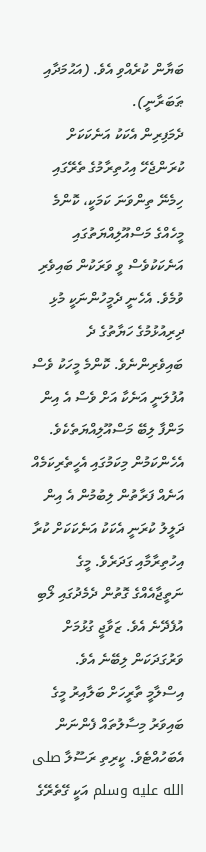ބަޔާން ކުރެއްވި އެވެ. (އަޙުމަދާއި ޠަބަރާނީ).
ދެމަފިރިން އެކަކު އަނެކަކަށް ކުރަންޖެހޭ އިހުތިރާމުގެ ތެރޭގައި ހިމެނޭ ތިންވަނަ ކަމަކީ، ކޮންމެ މީހެއްގެ މަސްއޫލިއްޔަތުގައި އަނެކަކުވެސް ވީ ވަރަކުން ބައިވެރި ވުމެވެ. އެހެނީ ދެމީހުންނަކީ މުޅި ދިރިއުޅުމުގެ ހަޔާތުގެ ދެ ބައިވެރިންނެވެ. ކޮންމެ މީހަކު ވެސް އުފުލަނީ އަނެކާ އަށް ވެސް އެ އިން މަންފާ ލިބޭ މަސްއޫލިއްޔަތެކެވެ. އެހެންކަމުން މިކަމުގައި އެހީތެރިކަމެއް އަނެއް ފަރާތުން ލިބުމުން އެ އިން ދަލީލު ކުރަނީ އެކަކު އަނެކަކަށް ކުރާ އިހުތިރާމާއި ގަދަރެވެ. މީގެ ނަތީޖާއެއްގެ ގޮތުން ދެމެދުގައި ލޯބި އުފެދޭނެ އެވެ. ޒަވާޖީ ގުޅުމަށް ވަރުގަދަކަން ލިބޭނެ އެވެ.
އިސްލާމީ ތާރީހަށް ބަލާއިރު މީގެ ބައިވަރު މިސާލުތައް ފެންނަން އެބަހުއްޓެވެ. ކީރިތި ރަސޫލާ صلى الله عليه وسلم އަކީ ގޭތެރޭގެ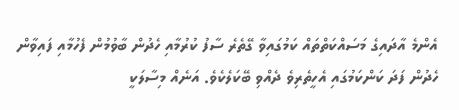އެންމެ އާދައިގެ މަސައްކަތްތައް ކަމުގައިވާ ގޭތެރެ ސާފު ކުރުމާއި ހެދުން ބާވުމުން ފެހުމާއި ފައިވާން ހެދުން ފަދަ ކަންކަމުގައި އެހީތެރިވެ ދެއްވި ބޭކަލެކެވެ. އަނެއް މިސާލަކީ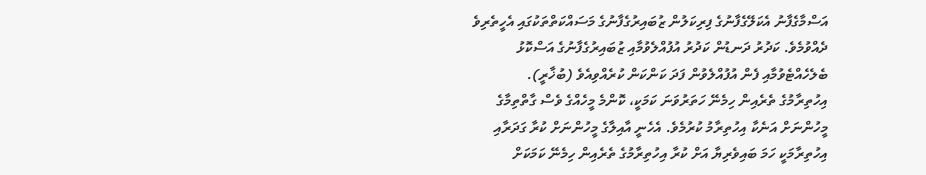އަސްމާގެފާނު އެކަލޭގެފާނުގެ ފިރިކަލުން ޒުބައިރުގެފާނުގެ މަސައްކަތްތަކުގައި އެހީތެރިވެ ދެއްވުމެވެ. ކަދުރު ދަނޑުން ކަދުރު އުފުއްލެވުމާއި ޒުބައިރުގެފާނުގެ އަސްކޮޅު ބެލެހެއްޓެވުމާއި ފެން އުފުއްލެވުން ފަދަ ކަންކަން ކުރެއްވިއެވެ (ބުޚާރީ).
އިހުތިރާމުގެ ތެރެއިން ހިމެނޭ ހަތަރުވަނަ ކަމަކީ، ކޮންމެ މީހެއްގެ ވެސް ގާތްތިމާގެ މީހުންނަށް އަނެކާ އިހުތިރާމު ކުރުމެވެ. އެހެނީ އާއިލާގެ މީހުންނަށް ކުރާ ގަދަރާއި އިހުތިރާމަކީ ހަމަ ބައިވެރިޔާ އަށް ކުރާ އިހުތިރާމުގެ ތެރެއިން ހިމެނޭ ކަމަކަށް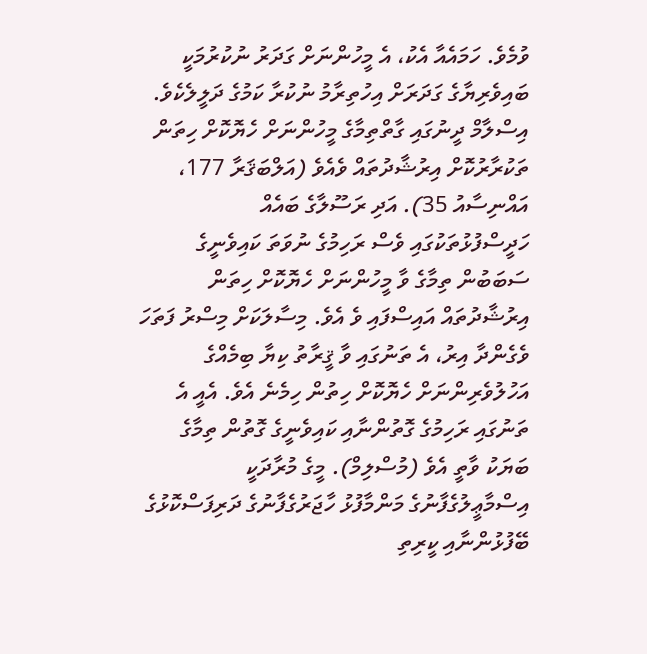ވުމެވެ. ހަމައެއާ އެކު، އެ މީހުންނަށް ގަދަރު ނުކުރުމަކީ ބައިވެރިޔާގެ ގަދަރަށް އިހުތިރާމު ނުކުރާ ކަމުގެ ދަލީލެކެވެ.
އިސްލާމް ދީނުގައި ގާތްތިމާގެ މީހުންނަށް ހެޔޮކޮށް ހިތަން ތަކުރާރުކޮށް އިރުޝާދުތައް ވެއެވެ (އަލްބަޤަރާ 177، އައްނިސާއު 35). އަދި ރަސޫލާގެ ބައެއް ހަދީސްފުޅުތަކުގައި ވެސް ރަހިމުގެ ނުވަތަ ކައިވެނީގެ ސަބަބުން ތިމާގެ ވާ މީހުންނަށް ހެޔޮކޮށް ހިތަން އިރުޝާދުތައް އައިސްފައި ވެ އެވެ. މިސާލަކަށް މިސްރު ފަތަހަ ވެގެންދާ އިރު، އެ ތަނުގައި ވާ ޤީރާތު ކިޔާ ބިމެއްގެ އަހުލުވެރިންނަށް ހެޔޮކޮށް ހިތުން ހިމެނެ އެވެ. އެއީ އެ ތަނުގައި ރަހިމުގެ ގޮތުންނާއި ކައިވެނީގެ ގޮތުން ތިމާގެ ބަޔަކު ވާތީ އެވެ (މުސްލިމް). މީގެ މުރާދަކީ އިސްމާޢީލުގެފާނުގެ މަންމާފުޅު ހާޖަރުގެފާނުގެ ދަރިފަސްކޮޅުގެ ބޭފުޅުންނާއި ކީރިތި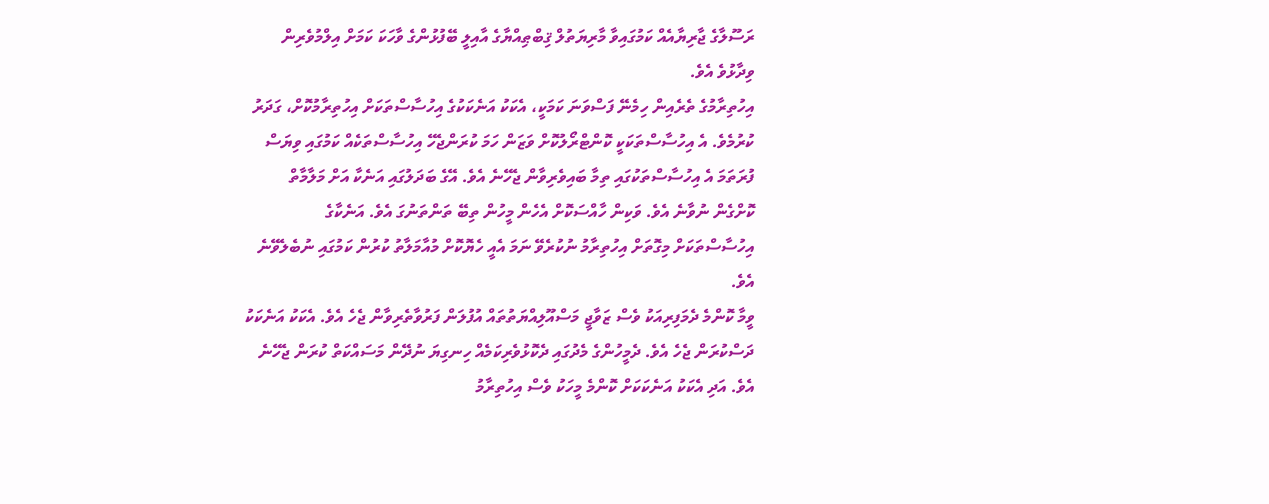ރަސޫލާގެ ޖާރިޔާއެއް ކަމުގައިވާ މާރިޔަތުލް ޤިބްޠިއްޔާގެ އާއިލީ ބޭފުޅުންގެ ވާހަކަ ކަމަށް އިލްމުވެރިން ވިދާޅުވެ އެވެ.
އިހުތިރާމުގެ ތެރެއިން ހިމެނޭ ފަސްވަނަ ކަމަކީ، އެކަކު އަނެކަކުގެ އިހުސާސްތަކަށް އިހުތިރާމުކޮށް، ގަދަރު ކުރުމެވެ. އެ އިހުސާސްތަކަކީ ކޮންޓްރޯލުކޮށް ވަޒަން ހަމަ ކުރަންޖެހޭ އިހުސާސްތަކެއް ކަމުގައި ވިޔަސް ފުރަތަމަ އެ އިހުސާސްތަކުގައި ތިމާ ބައިވެރިވާން ޖެހޭނެ އެވެ. އޭގެ ބަދަލުގައި އަނެކާ އަށް މަލާމާތް ކޮށްގެން ނުވާނެ އެވެ. ވަކިން ހާއްސަކޮށް އެހެން މީހުން ތިބޭ ތަންތަނުގަ އެވެ. އަނެކާގެ އިހުސާސްތަކަށް މިގޮތަށް އިހުތިރާމު ނުކުރެވޭ ނަމަ އެއީ ހެޔޮކޮށް މުއާމަލާތު ކުރުން ކަމުގައި ނުބެލެވޭނެ އެވެ.
ވީމާ ކޮންމެ ދެމަފިރިއަކު ވެސް ޒަވާޖީ މަސްއޫލިއްޔަތުތައް އުފުލަން ފަރުވާތެރިވާން ޖެހެ އެވެ. އެކަކު އަނެކަކު ދަސްކުރަން ޖެހެ އެވެ. ދެމީހުންގެ މެދުގައި ދެކޮޅުވެރިކަމެއް ހިނގިޔަ ނުދޭން މަސައްކަތް ކުރަން ޖެހޭނެ އެވެ. އަދި އެކަކު އަނެކަކަށް ކޮންމެ މީހަކު ވެސް އިހުތިރާމު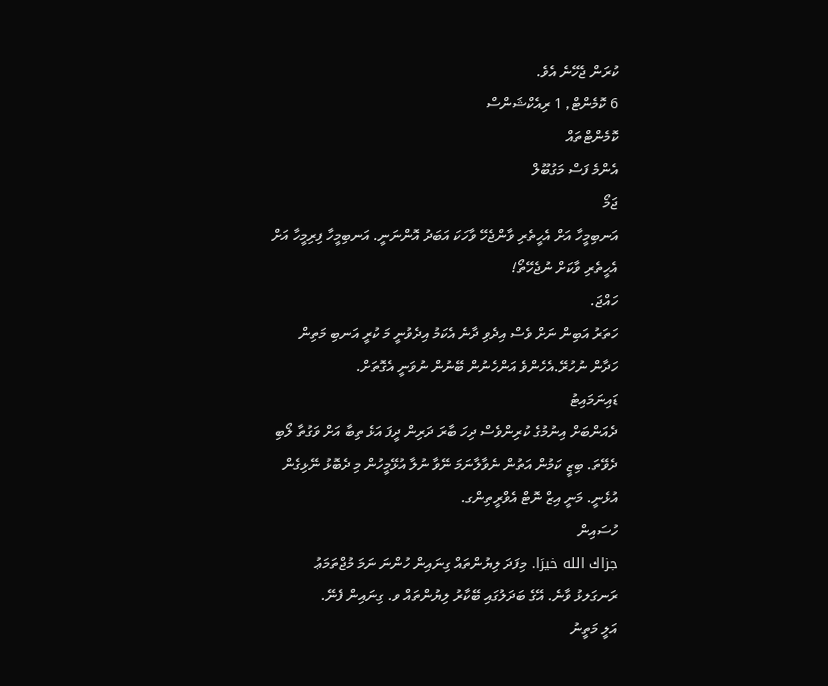ކުރަން ޖެހޭނެ އެވެ.
6 ކޮމެންޓް, 1 ރިއެކްޝަންސް
ކޮމެންޓްތައް
އެންމެ ފަސް މަގުބޫލް
ޖަމޯ
އަނބިމީހާ އަށް އެހީތެރި ވާންޖެހޭ ވާހަކަ އަބަދު އޮންނަނީ. އަނބިމީހާ ފިރިމީހާ އަށް އެހީތެރި ވާކަށް ނުޖެހޭތޯ!
ހައްޖަ.
ހަތަރު އަބިން ނަށް ވެސް އިދެވި ދާނެ އެކަމު އިދެވުނީ މަ ކުރީ އަނބި މަތިން ހަދާން ނުހުރޭ.އެހެންވެ އަންހެނުން ބޭނުން ނުވަނީ އެގޮތަށް.
ޑައިނަމައިޓު
ދެއަންބަށް އިނުމުގެ ކުރިންވެސް ދިހަ ބާރަ ދަރިން ދީފަ އަޅެ ތިބާ އަށް ވަގުތާ ލޯބި ދެވޭތަ. ބިޒީ ކަމުން އަތުން ނެވާލާނަމަ ނޭވާ ނުލާ އުޅޭމީހުން މި ދެބޮޅު ނޭޅިގެން އުޅެނީ. މަނީ އިޒް ނޮޓް އެވްރީތިންގ.
ހުސައިން
جزاك الله خيرَا. މިފަދަ ލިޔުންތައް ގިނައިން ހުންނަ ނަމަ މުޖްތަމަޢު ރަނގަލޅު ވާނެ. އޭގެ ބަދަލުގައި ބޭކާރު ލިޔުންތައް ވ. ގިނައިން ފެނޭ.
އަލީ މަތީނު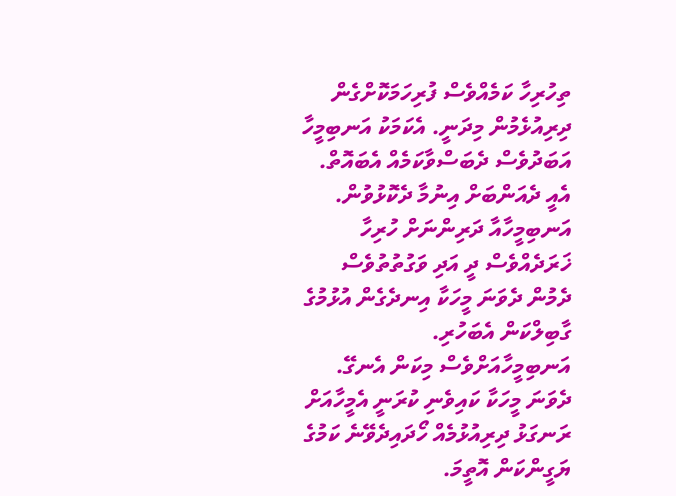ތިހުރިހާ ކަމެއްވެސް ފުރިހަމަކޮށްގެން ދިރިއުޅެމުން މިދަނީ. އެކަމަކު އަނބިމީހާ އަބަދުވެސް ދެބަސްވާކަމެއް އެބައޮތް. އެއީ ދެއަންބަށް އިނުމާ ދެކޮޅުވުން. އަނބިމީހާއާ ދަރިންނަށް ހުރިހާ ޚަރަދެއްވެސް ދީ އަދި ވަގުތުތުވެސް ދެމުން ދެވަނަ މީހަކާ އިނދެގެން އުޅުމުގެ ގާބިލްކަން އެބަހުރި. އަނބިމީހާއަށްވެސް މިކަން އެނގޭ. ދެވަނަ މީހަކާ ކައިވެނި ކުރަނީ އެމީހާއަށް ރަނގަޅު ދިރިއުޅުމެއް ހޯދައިދެވޭނެ ކަމުގެ ޔަގީންކަން އޮތީމަ.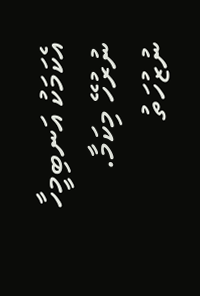އެކަމަކު އަނބިމީހާ ނުރުހޭ މިކަމާ.
ނުޒުހަތު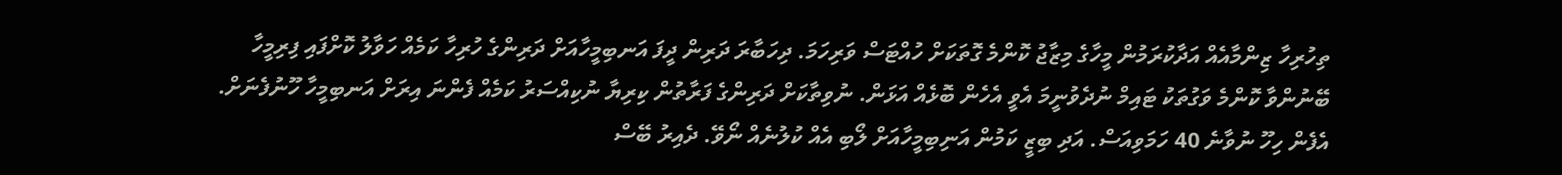ތިހުރިހާ ޒިންމާއެއް އަދާކުރަމުން މީހާގެ މިޒާޖު ކޮންމެ ގޮތަކަށް ހުއްޓަސް ވަރިހަމަ. ދިހަބާރަ ދަރިން ދީފަ އަނބިމީހާއަށް ދަރިންގެ ހުރިހާ ކަމެއް ހަވާލު ކޮށްފައި ފިރިމީހާ ބޭނުންވާ ކޮންމެ ވަގުތަކު ޓައިމް ނުދެވުނީމަ އެވީ އެހެން ބޮޅެއް އަޅަން. ނުވިތާކަށް ދަރިންގެ ފަރާތުން ކިރިޔާ ނުކިއްސަރު ކަމެއް ފެންނަ އިރަށް އަނބިމީހާ ހޫނުފެނަށް. އެފެން ހިހޫ ނުވާނެ 40 ހަމަވިއަސް. އަދި ބިޒީ ކަމުން އަނިބިމީހާއަށް ލޯބި އެއް ކުލުނެއް ނޯވޭ. ދެއިރު ބޭސް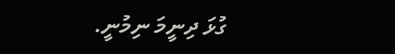ގުޅަ ދިނީމަ ނިމުނީ.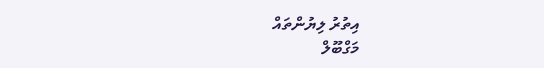އިތުރު ލިޔުންތައް
މަގްބޫލް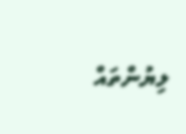ލިޔުންތައް